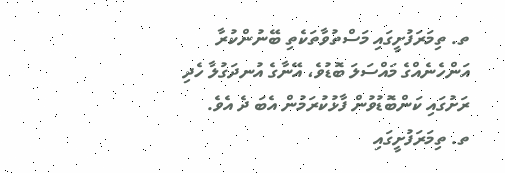ތ. ތިމަރަފުށީގައި މަސްތުވާތަކެތި ބޭނުންކުރާ އަންހެނެއްގެ މައްސަލަ ބޮޑުވެ، އޭނާގެ އުނދަގުލާ ހެދި ރަށުގައި ކަންބޮޑުވުން ފާޅުކުރަމުން އެބަ ދެ އެވެ.
ތ. ތިމަރަފުށީގައި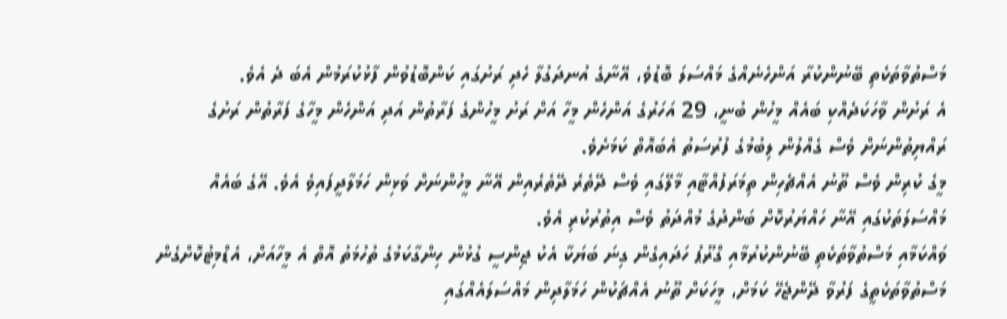މަސްތުވާތަކެތި ބޭނުންކުރާ އަންހެނެއްގެ މައްސަލަ ބޮޑުވެ، އޭނާގެ އުނދަގުލާ ހެދި ރަށުގައި ކަންބޮޑުވުން ފާޅުކުރަމުން އެބަ ދެ އެވެ.
އެ ރަށުން ވާހަކަދެއްކި ބައެއް މީހުން ބުނީ، 29 އަހަރުގެ އަންހެން މީހާ އަށް ރަށު މީހުންގެ ފަރާތުން އަދި އަންހެން މީހާގެ ފަރާތުން ރަށުގެ ރައްޔިތުންނަށް ވެސް ގެއްލުން ލިބުމުގެ ފުރުސަތު އެބައޮތް ކަމަށެވެ.
މީގެ ކުރިން ވެސް ތޫނު އެއްޗެހިން ތިމަރަފުއްޓާއި މާލޭގައި ވެސް ދޭތެރެ ދޭތެރެއިން އޭނާ މީހުންނަށް ވަޅިން ހަމަލާދީފައިވެ އެވެ. އޭގެ ބައެއް މައްސަލަތަކުގައި އޭނާ ހައްޔަރުކޮށް ބަންދުގެ މުއްދަތު ވެސް އިތުރުކުރި އެވެ.
ވައްކަމާއި މަސްތުވާތަކެތި ބޭނުންކުރުމާއި ގްރޫޕު ހަދައިގެން ގިނަ ބަޔަކާ އެކު ޖިންސީ ގުޅުން ހިންގާކަމުގެ ތުހުމަތު އޮތް އެ މީހާއަށް، އެޑްމިޓުކޮށްގެން މަސްތުވާތަކެތީގެ ފަރުވާ ދޭންޖެހޭ ކަމަށް، މީހަކަށް ތޫނު އެއްޗަކުން ހަމަލާދިން މައްސަލައެއްގައި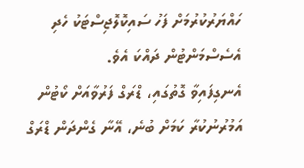ހައްޔަރުކުރުމަށް ފަހު ސައިކޮލޮޖިސްޓަކު ހެދި އެސެސްމަންޓުން ދައްކަ އެވެ.
އެނގިފައިވާ ގޮތުގައި، ޑްރަގް ފަރުވާއަށް ކޯޓުން އަމުރުނުކުރާ ކަމަށް ބުނެ، އޭނާ ގެންދަން ޑްރަގް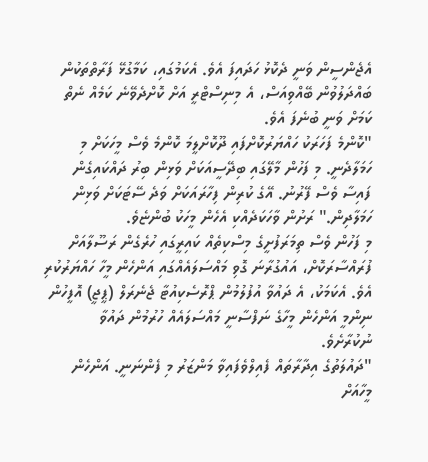އެޖެންސީން ވަނީ ދެކޮޅު ހަދައިފަ އެވެ. އެކަމުގައި، ކަމާގުޅޭ ފަރާތްތަކުން ބައްދަލުވުން ބޭއްވިއަސް، އެ މިނިސްޓްރީ އަށް ކޮށްދެވޭނެ ކަމެއް ނެތް ކަމަށް ވަނީ ބުނެފަ އެވެ.
"ކޮންމެ ފަހަރަކު ހައްޔަރުކޮށްފައި ދޫކޮށްލީމަ ކޮންމެ ވެސް މީހަކަށް މި ހަމަލާދެނީ. މި ފަހުން މާލޭގައި ބިދޭސީއަކަށް ވަޅިން ބިރު ދައްކައިގެން ފައިސާ ވެސް ފޭރުނު. އޭގެ ކުރިން ފިހާރައަކަށް ވަދެ ސޭޓަކަށް ވަޅިން ހަމަލާދިން." ރަށުން ވާހަކަދެއްކި އެހެން މީހަކު ބުންޏެވެ.
މި ފަހުން ވެސް ތިމަރަފުށީގެ މިސްކިތެއް ކައިރީގައި ހުރެގެން ރަސޫލާއަށް ފުރައްސާރަކޮށް، އައުގުރާނަ ގޮވި މައްސަލައެއްގައި އަންހެން މީހާ ހައްޔަރުކުރި އެވެ. އެކަމަކު، އެ ދައުވާ އުފުލުމުން ޕްރޮސެކިއުޓާ ޖެނެރަލް (ޕީޖީ) އޮފީހުން ނިންމީ އަންހެން މީހާގެ ނަފްސާނީ މައްސަލައެއް ހުރުމުން ދައުވާ ނުކުރާށެވެ.
"ދައުލަތުގެ އިދާރާތައް ފެއިލްވެފައިވާ މަންޒަރު މި ފެންނަނީ. އަންހެން މީހާއަށް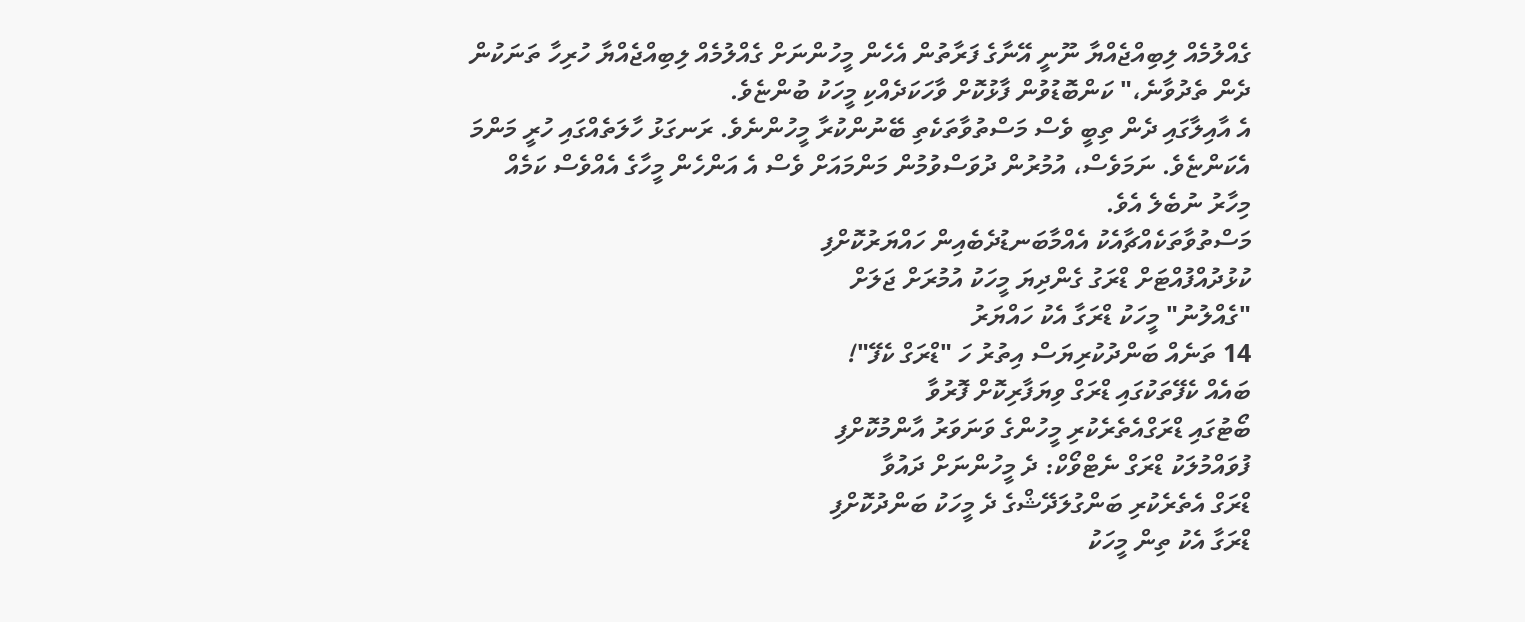ގެއްލުމެއް ލިބިއްޖެއްޔާ ނޫނީ އޭނާގެ ފަރާތުން އެހެން މީހުންނަށް ގެއްލުމެއް ލިބިއްޖެއްޔާ ހުރިހާ ތަނަކުން ދެން ތެދުވާނެ،" ކަންބޮޑުވުން ފާޅުކޮށް ވާހަކަދެއްކި މީހަކު ބުންޏެވެ.
އެ އާއިލާގައި ދެން ތިބީ ވެސް މަސްތުވާތަކެތި ބޭނުންކުރާ މީހުންނެވެ. ރަނގަޅު ހާލަތެއްގައި ހުރީ މަންމަ އެކަންޏެވެ. ނަމަވެސް، އުމުރުން ދުވަސްވުމުން މަންމައަށް ވެސް އެ އަންހެން މީހާގެ އެއްވެސް ކަމެއް މިހާރު ނުބެލެ އެވެ.
މަސްތުވާތަކެއްޗާއެކު އެއްމާބަނޑުދެބެއިން ހައްޔަރުކޮށްފި
ކުޅުދުއްފުއްޓަށް ޑްރަގު ގެންދިޔަ މީހަކު އުމުރަށް ޖަލަށް
"ގެއްލުނު" މީހަކު ޑްރަގާ އެކު ހައްޔަރު
14 ތަނެއް ބަންދުކުރިޔަސް އިތުރު ހަ "ޑްރަގް ކެފޭ"!
ބައެއް ކެފޭތަކުގައި ޑްރަގް ވިޔަފާރިކޮށް ފޮރުވާ
ބޯޓުގައި ޑްރަގްއެތެރެކުރި މީހުންގެ ވަނަވަރު އާންމުކޮށްފި
ފުވައްމުލަކު ޑްރަގް ނެޓްވޯކް: ދެ މީހުންނަށް ދައުވާ
ޑްރަގް އެތެރެކުރި ބަންގުލަދޭޝްގެ ދެ މީހަކު ބަންދުކޮށްފި
ޑްރަގާ އެކު ތިން މީހަކު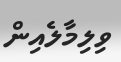ވިލިމާލެއިން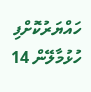ހައްޔަރުކޮށްފި
ހުޅުމާލޭން 14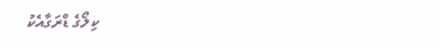ކިލޯގެ ޑްރަގާއެކު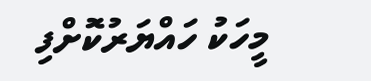މީހަކު ހައްޔަރުކޮށްފި